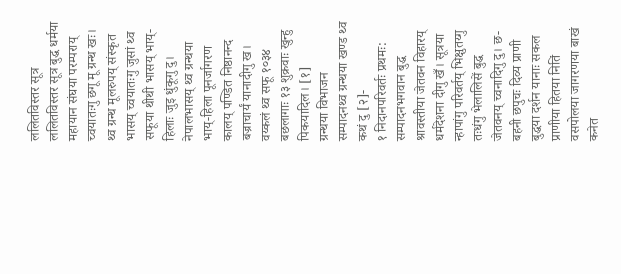ललितविस्तर सूत्र
ललितविस्तर सूत्र बुद्ध धर्मया महायान संघया परम्पराय् च्वयातःगु छगू मू ग्रन्थ खः। थ्व ग्रन्थ मूलरुपय् संस्कृत भासय् च्वयातःगु जुसां थ्व सफूया थीथी भासय् भाय्-हिलाः जुइ धुंकूगु दु। नेपालभासय् थ्व ग्रन्थया भाय्-हिला पूनर्जागरण कालय् पण्डित निष्ठानन्द बज्राचार्यं यानादीगु ख। वय्कलं थ्व सफू १०३४ बछलागाः १३ शुक्रवाः खुन्हु पिकयादिल। [१]
ग्रन्थया विभाजन
सम्पादनथ्व ग्रन्थया खण्ड थ्व कथं दु [२]-
१ निदानपरिवर्तः प्रथमः:
सम्पादनभगवान बुद्ध श्रावस्तीया जेतवन विहारय् धर्मदेशना दीगु खँ। सूत्रया न्हापांगु परिवर्तय् भिक्षुतय्गु तःधंगु भेलालिसें बुद्ध जेतवनय् च्वनादिगु दु। छ-बहनी छपुचः दिव्य प्राणी बुद्धया दर्शन यानाः सकल प्राणीया हितया नितिं वसपोलया जागरणया बाखं कनेत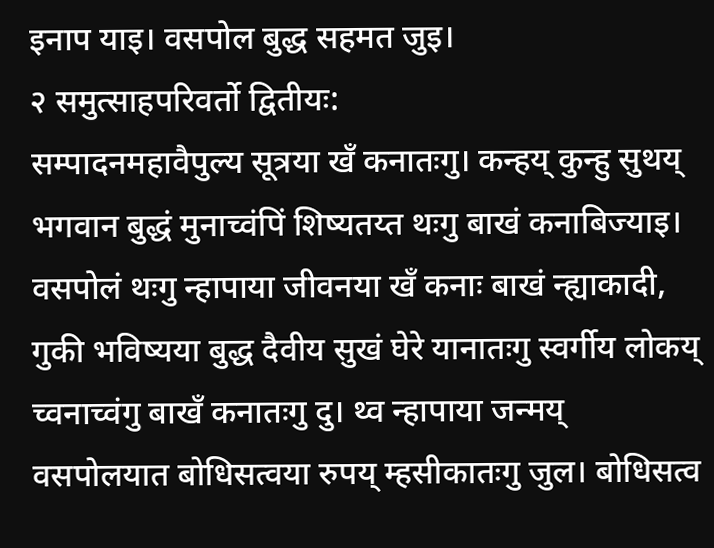इनाप याइ। वसपोल बुद्ध सहमत जुइ।
२ समुत्साहपरिवर्तो द्वितीयः:
सम्पादनमहावैपुल्य सूत्रया खँ कनातःगु। कन्हय् कुन्हु सुथय् भगवान बुद्धं मुनाच्वंपिं शिष्यतय्त थःगु बाखं कनाबिज्याइ। वसपोलं थःगु न्हापाया जीवनया खँ कनाः बाखं न्ह्याकादी, गुकी भविष्यया बुद्ध दैवीय सुखं घेरे यानातःगु स्वर्गीय लोकय् च्वनाच्वंगु बाखँ कनातःगु दु। थ्व न्हापाया जन्मय् वसपोलयात बोधिसत्वया रुपय् म्हसीकातःगु जुल। बोधिसत्व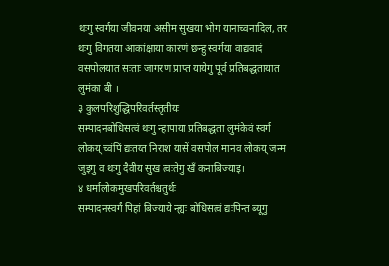थःगु स्वर्गया जीवनया असीम सुखया भोग यानाच्वनादिल, तर थःगु विगतया आकांक्षाया कारणं छन्हु स्वर्गया वाद्यवादं वसपोलयात सःताः जागरण प्राप्त यायेगु पूर्व प्रतिबद्धतायात लुमंका बी ।
३ कुलपरिशुद्धिपरिवर्तस्तृतीयः
सम्पादनबोधिसत्वं थःगु न्हापाया प्रतिबद्धता लुमंकेवं स्वर्ग लोकय् च्वंपिं द्यःतय्त निराश यासें वसपोल मानव लोकय् जन्म जुइगु व थःगु दैवीय सुख त्वःतेगु खँ कनाबिज्याइ।
४ धर्मालोकमुखपरिवर्तश्चतुर्थः
सम्पादनस्वर्गं पिहां बिज्याये न्ह्यः बोधिसत्वं द्यःपिन्त ब्यूगु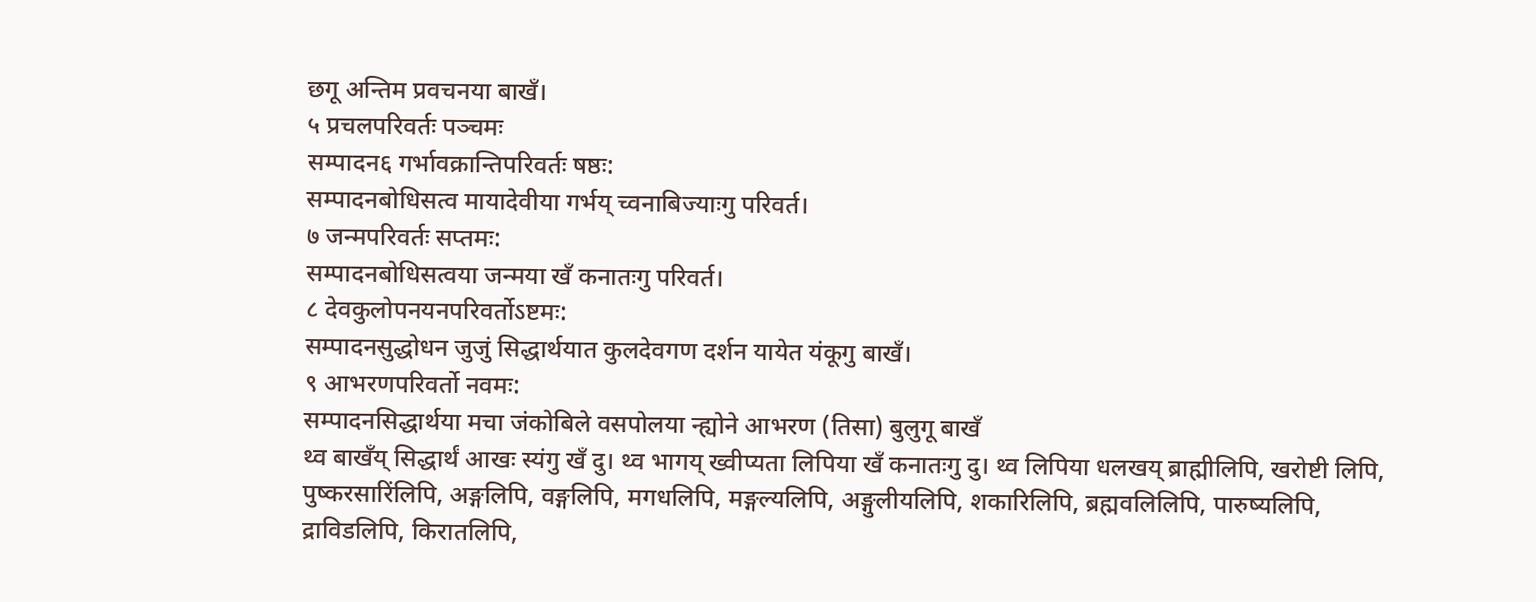छगू अन्तिम प्रवचनया बाखँ।
५ प्रचलपरिवर्तः पञ्चमः
सम्पादन६ गर्भावक्रान्तिपरिवर्तः षष्ठः:
सम्पादनबोधिसत्व मायादेवीया गर्भय् च्वनाबिज्याःगु परिवर्त।
७ जन्मपरिवर्तः सप्तमः:
सम्पादनबोधिसत्वया जन्मया खँ कनातःगु परिवर्त।
८ देवकुलोपनयनपरिवर्तोऽष्टमः:
सम्पादनसुद्धोधन जुजुं सिद्धार्थयात कुलदेवगण दर्शन यायेत यंकूगु बाखँ।
९ आभरणपरिवर्तो नवमः:
सम्पादनसिद्धार्थया मचा जंकोबिले वसपोलया न्ह्योने आभरण (तिसा) बुलुगू बाखँ
थ्व बाखँय् सिद्धार्थं आखः स्यंगु खँ दु। थ्व भागय् ख्वीप्यता लिपिया खँ कनातःगु दु। थ्व लिपिया धलखय् ब्राह्मीलिपि, खरोष्टी लिपि, पुष्करसारिंलिपि, अङ्गलिपि, वङ्गलिपि, मगधलिपि, मङ्गल्यलिपि, अङ्गुलीयलिपि, शकारिलिपि, ब्रह्मवलिलिपि, पारुष्यलिपि, द्राविडलिपि, किरातलिपि,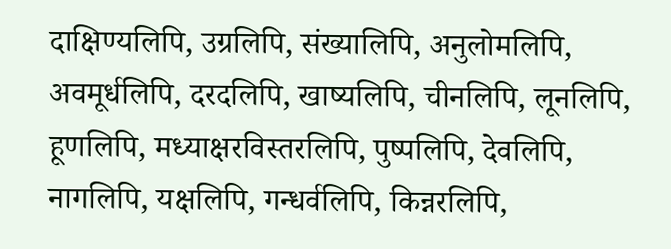दाक्षिण्यलिपि, उग्रलिपि, संख्यालिपि, अनुलोमलिपि, अवमूर्धलिपि, दरदलिपि, खाष्यलिपि, चीनलिपि, लूनलिपि, हूणलिपि, मध्याक्षरविस्तरलिपि, पुष्पलिपि, देवलिपि, नागलिपि, यक्षलिपि, गन्धर्वलिपि, किन्नरलिपि,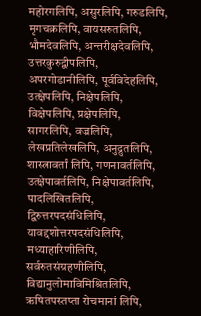महोरगलिपि, असुरलिपि, गरुडलिपि, मृगचक्रलिपि, वायसरुतलिपि, भौमदेवलिपि, अन्तरीक्षदेवलिपि, उत्तरकुरुद्वीपलिपि, अपरगोडानीलिपि, पूर्वविदेहलिपि, उत्क्षेपलिपि, निक्षेपलिपि, विक्षेपलिपि, प्रक्षेपलिपि, सागरलिपि, वज्रलिपि, लेखप्रतिलेखलिपि, अनुद्रुतलिपि, शास्त्रावर्तां लिपि, गणनावर्तलिपि, उत्क्षेपावर्तलिपि, निक्षेपावर्तलिपि, पादलिखितलिपि, द्विरुत्तरपदसंधिलिपि, यावद्दशोत्तरपदसंधिलिपि, मध्याहारिणीलिपि, सर्वरुतसंग्रहणीलिपि, विद्यानुलोमाविमिश्रितलिपि, ऋषितपस्तप्ता रोचमानां लिपि,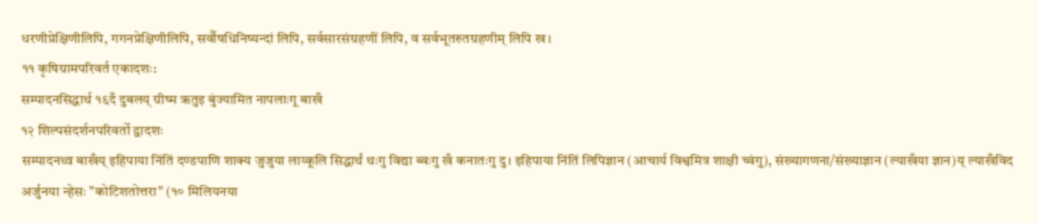धरणीप्रेक्षिणीलिपि, गगनप्रेक्षिणीलिपि, सर्वौषधिनिष्यन्दां लिपि, सर्वसारसंग्रहणीं लिपि, व सर्वभूतरुतग्रहणीम् लिपि ख।
११ कृषिग्रामपरिवर्त एकादशः:
सम्पादनसिद्धार्थ १६दँ दुबलय् ग्रीष्म ऋतुइ बुंज्यामित नापलाःगू बाखँ
१२ शिल्पसंदर्शनपरिवर्तो द्वादशः
सम्पादनथ्व बाखँय् इहिपाया निंतिं दण्डपाणि शाक्य जुजुया लाय्कूलि सिद्धार्थं थःगु विद्या ब्वःगु खँ कनातःगु दु। इहिपाया निंतिं लिपिज्ञान (आचार्य विश्वमित्र शाक्षी च्वंगु), संख्यागणना/संख्याज्ञान (ल्याखँया ज्ञान)य् ल्याखँविद अर्जुनया न्हेसः "कोटिशतोत्तरा" (१० मिलियनया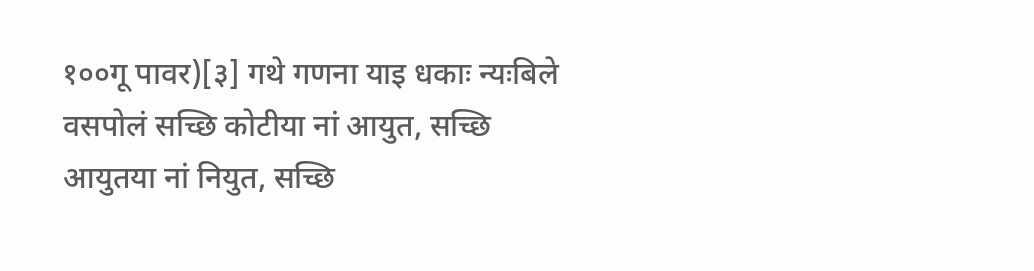१००गू पावर)[३] गथे गणना याइ धकाः न्यःबिले वसपोलं सच्छि कोटीया नां आयुत, सच्छि आयुतया नां नियुत, सच्छि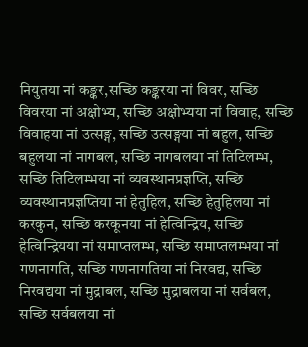नियुतया नां कङ्कर,सच्छि कङ्करया नां विवर, सच्छि विवरया नां अक्षोभ्य, सच्छि अक्षोभ्यया नां विवाह, सच्छि विवाहया नां उत्सङ्ग, सच्छि उत्सङ्गया नां बहुल, सच्छि बहुलया नां नागबल, सच्छि नागबलया नां तिटिलम्भ, सच्छि तिटिलम्भया नां व्यवस्थानप्रज्ञप्ति, सच्छि व्यवस्थानप्रज्ञप्तिया नां हेतुहिल, सच्छि हेतुहिलया नां करकुन, सच्छि करकूनया नां हेत्विन्द्रिय, सच्छि हेत्विन्द्रियया नां समाप्तलम्भ, सच्छि समाप्तलम्भया नां गणनागति, सच्छि गणनागतिया नां निरवद्य, सच्छि निरवद्यया नां मुद्राबल, सच्छि मुद्राबलया नां सर्वबल, सच्छि सर्वबलया नां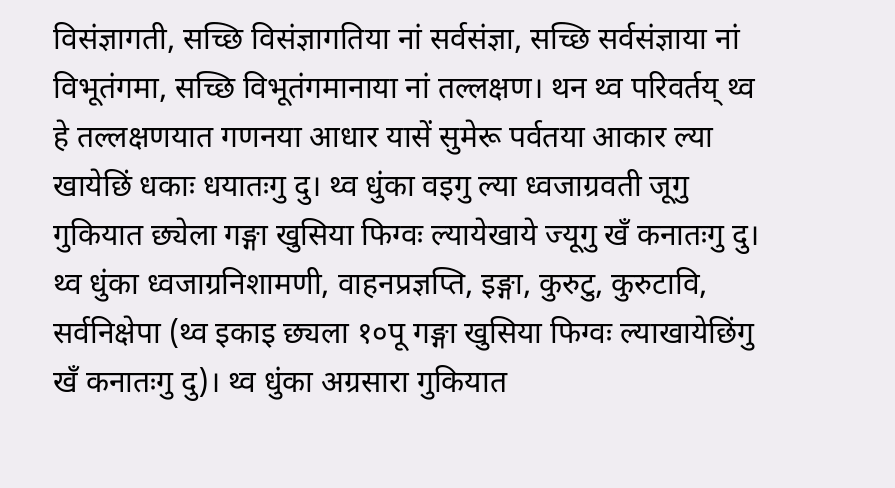विसंज्ञागती, सच्छि विसंज्ञागतिया नां सर्वसंज्ञा, सच्छि सर्वसंज्ञाया नां विभूतंगमा, सच्छि विभूतंगमानाया नां तल्लक्षण। थन थ्व परिवर्तय् थ्व हे तल्लक्षणयात गणनया आधार यासें सुमेरू पर्वतया आकार ल्या खायेछिं धकाः धयातःगु दु। थ्व धुंका वइगु ल्या ध्वजाग्रवती जूगु गुकियात छ्येला गङ्गा खुसिया फिग्वः ल्यायेखाये ज्यूगु खँ कनातःगु दु। थ्व धुंका ध्वजाग्रनिशामणी, वाहनप्रज्ञप्ति, इङ्गा, कुरुटु, कुरुटावि, सर्वनिक्षेपा (थ्व इकाइ छ्यला १०पू गङ्गा खुसिया फिग्वः ल्याखायेछिंगु खँ कनातःगु दु)। थ्व धुंका अग्रसारा गुकियात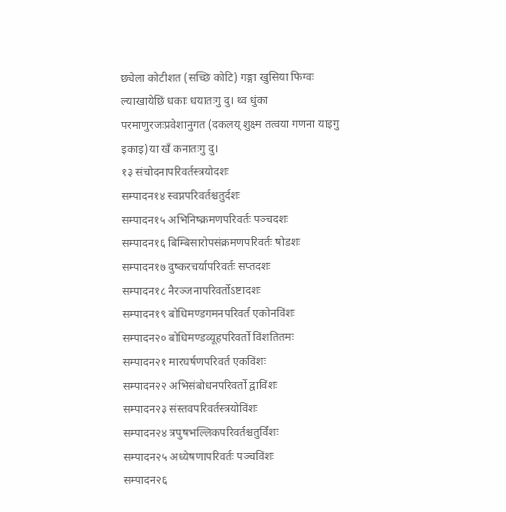छ्येला कोटीशत (सच्छि कोटि) गङ्गा खुसिया फिग्वः ल्याखायेछिं धकाः धयातःगु दु। थ्व धुंका परमाणुरजःप्रवेशानुगत (दकलय् शुक्ष्म तत्वया गणना याइगु इकाइ)या खँ कनातःगु दु।
१३ संचोदनापरिवर्तस्त्रयोदशः
सम्पादन१४ स्वप्नपरिवर्तश्चतुर्दशः
सम्पादन१५ अभिनिष्क्रमणपरिवर्तः पञ्चदशः
सम्पादन१६ बिम्बिसारोपसंक्रमणपरिवर्तः षोडशः
सम्पादन१७ दुष्करचर्यापरिवर्तः सप्तदशः
सम्पादन१८ नैरञ्जनापरिवर्तोऽष्टादशः
सम्पादन१९ बोधिमण्डगमनपरिवर्त एकोनविंशः
सम्पादन२० बोधिमण्डव्यूहपरिवर्तो विंशतितमः
सम्पादन२१ मारघर्षणपरिवर्त एकविंशः
सम्पादन२२ अभिसंबोधनपरिवर्तो द्वाविंशः
सम्पादन२३ संस्तवपरिवर्तस्त्रयोविंशः
सम्पादन२४ त्रपुषभल्लिकपरिवर्तश्चतुर्विंशः
सम्पादन२५ अध्येषणापरिवर्तः पञ्चविंशः
सम्पादन२६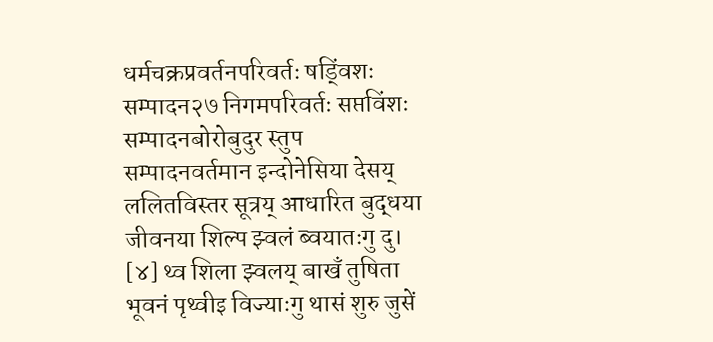धर्मचक्रप्रवर्तनपरिवर्तः षड्विंशः
सम्पादन२७ निगमपरिवर्तः सप्तविंशः
सम्पादनबोरोबुदुर स्तुप
सम्पादनवर्तमान इन्दोनेसिया देसय् ललितविस्तर सूत्रय् आधारित बुद्धया जीवनया शिल्प झ्वलं ब्वयातःगु दु। [४] थ्व शिला झ्वलय् बाखँ तुषिता भूवनं पृथ्वीइ विज्याःगु थासं शुरु जुसें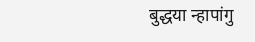बुद्धया न्हापांगु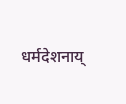धर्मदेशनाय्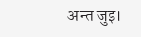अन्त जुइ।